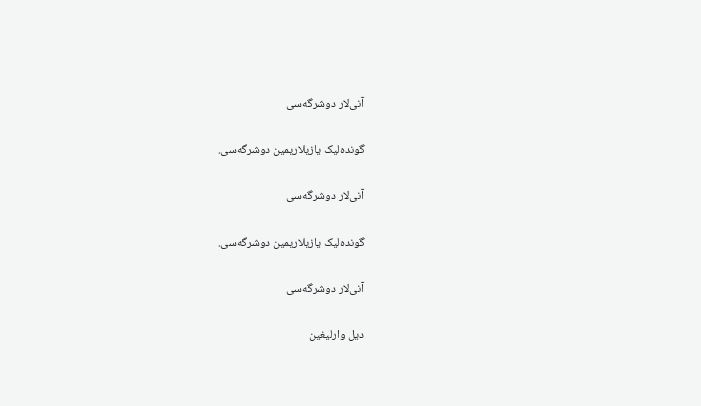آنی‌لار دوشرگه‌سی

گونده‌لیک یازیلاریمین دوشرگه‌سی.

آنی‌لار دوشرگه‌سی

گونده‌لیک یازیلاریمین دوشرگه‌سی.

آنی‌لار دوشرگه‌سی

دیل وارلیغین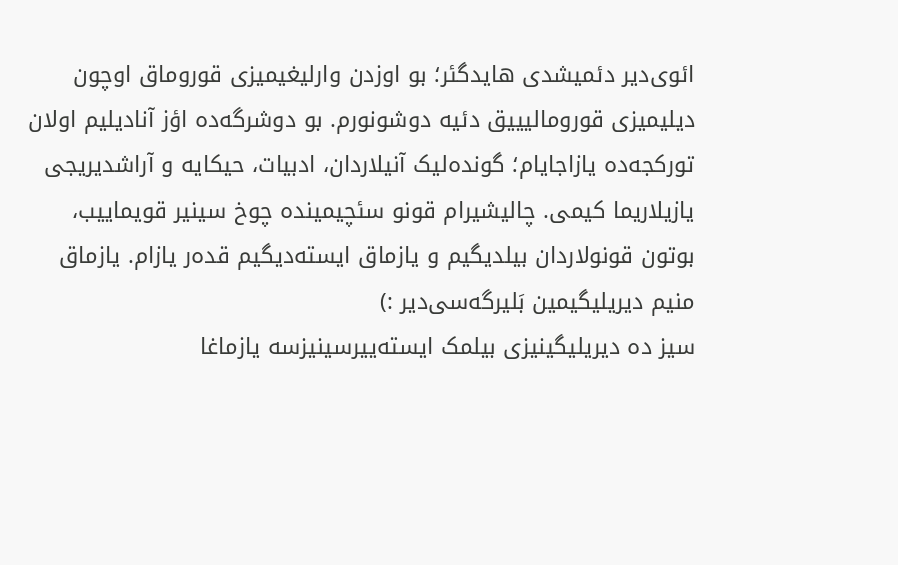ائوی‌دیر دئمیشدی هایدگئر؛ بو اوزدن وارلیغیمیزی قوروماق اوچون دیلیمیزی قورومالیییق دئیه دوشونورم. بو دوشرگه‌ده اؤز آنادیلیم اولان تورکجه‌ده یازاجایام؛ گونده‌لیک آنیلاردان، ادبیات، حیکایه و آراشدیریجی یازیلاریما کیمی. چالیشیرام قونو سئچیمینده چوخ سینیر قویماییب، بوتون قونولاردان بیلدیگیم و یازماق ایسته‌دیگیم قده‌ر یازام. یازماق منیم دیریلیگیمین بَلیرگه‌سی‌دیر :)
سیز ده دیریلیگینیزی بیلمک ایسته‌ییرسینیزسه یازماغا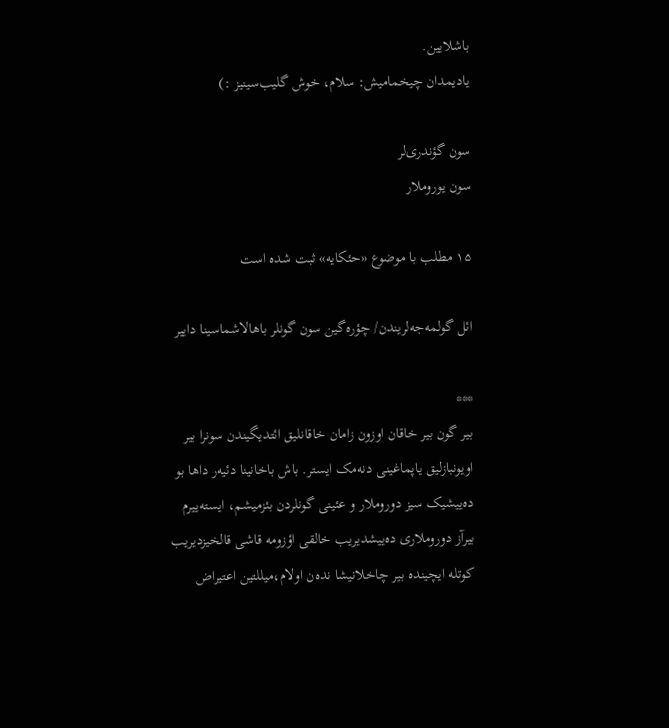باشلایین.
یادیمدان چیخمامیش: سلام، خوش گلیب‌سینیز :)

سون گؤندری‌لر
سون یوروملار

۱۵ مطلب با موضوع «حئکایه» ثبت شده است

ائل گولمه‌جه‌لریندن/ چؤره‌گین سون گونلر باهالاشماسینا داییر

***
بیر گون بیر خاقان اوزون زامان خاقانلیق ائتدیگیندن سونرا بیر اویونبازلیق یاپماغینی دنه‌مک ایستر. باش باخانینا دئیه‌ر داها بو ده‌ییشیک سیز دوروملار و عئینی گونلردن بئزمیشم، ایسته‌ییرم بیرآز دوروملاری ده‌ییشدیریب خالقی اؤزومه قاشی قالخیزدیریب کوتله ایچینده بیر چاخلانیشا نده‌ن اولام،میللتین اعتیراض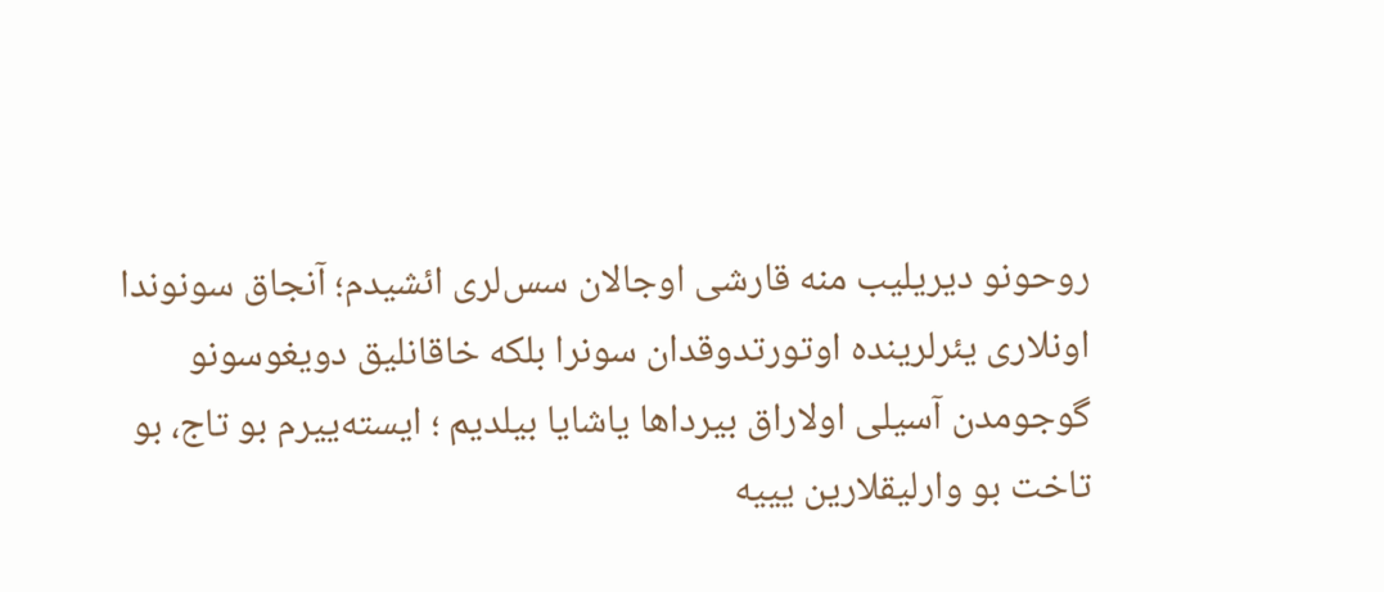روحونو دیریلیب منه قارشی اوجالان سس‌لری ائشیدم؛ آنجاق سونوندا اونلاری یئرلرینده اوتورتدوقدان سونرا بلکه خاقانلیق دویغوسونو گوجومدن آسیلی اولاراق بیرداها یاشایا بیلدیم ؛ ایسته‌ییرم بو تاج، بو تاخت بو وارلیقلارین یییه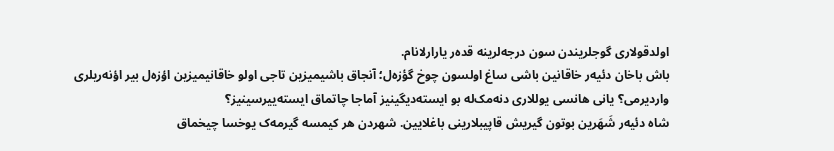اولدقولاری گوجلریندن سون درجه‌لرینه قده‌ر یارارلانام.
باش باخان دئیه‌ر خاقانین باشی ساغ اولسون چوخ گؤزه‌ل؛ آنجاق باشیمیزین تاجی اولو خاقانیمیزین اؤزه‌ل بیر اؤنه‌ریلری واردیرمی؟ یانی هانسی یوللاری دنه‌مک‌له بو ایسته‌دیگینیز آماجا چاتماق ایسته‌ییرسینیز؟
شاه دئیه‌ر شَهَرین بوتون گیریش قاپیبلارینی باغلایین. شهردن هر کیمسه گیرمه‌ک یوخسا چیخماق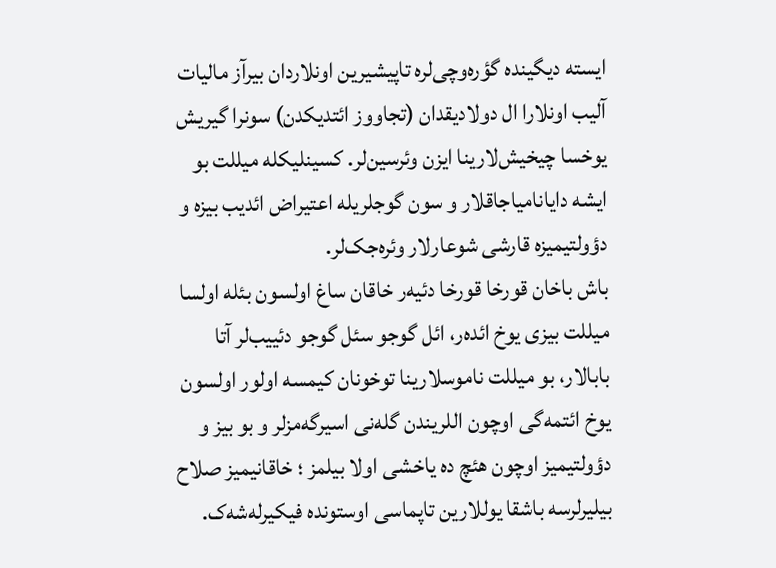ایسته ‌دیگینده گؤره‌وچی‌لره تاپیشیرین اونلاردان بیرآز مالیات آلیب اونلارا ال دولادیقدان (تجاووز ائتدیکدن) سونرا گیریش یوخسا چیخیش‌لارینا ایزن وئرسین‌لر. کسینلیکله میللت بو ایشه دایانامیاجاقلار و سون گوجلریله اعتیراض ائدیب بیزه و دؤولتیمیزه قارشی شوعارلار وئره‌جک‌لر.
باش باخان قورخا قورخا دئیه‌ر خاقان ساغ اولسون بئله اولسا میللت بیزی یوخ ائده‌ر، ائل گوجو سئل گوجو دئییب‌لر آتا بابالار، بو میللت ناموسلارینا توخونان کیمسه اولور اولسون یوخ ائتمه‌گی اوچون اللریندن گله‌نی اسیرگه‌مزلر و بو بیز و دؤولتیمیز اوچون هئچ ده یاخشی اولا بیلمز ؛ خاقانیمیز صلاح بیلیرلرسه باشقا یوللارین تاپماسی اوستونده فیکیرله‌شه‌ک.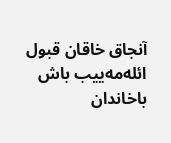آنجاق خاقان قبول ائله‌مه‌ییب باش باخاندان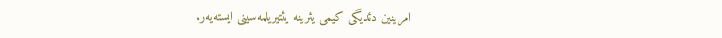امرینین دئدیگی کیمی یئرینه یئتیریلمه‌سینی ایسته‌یه‌ر.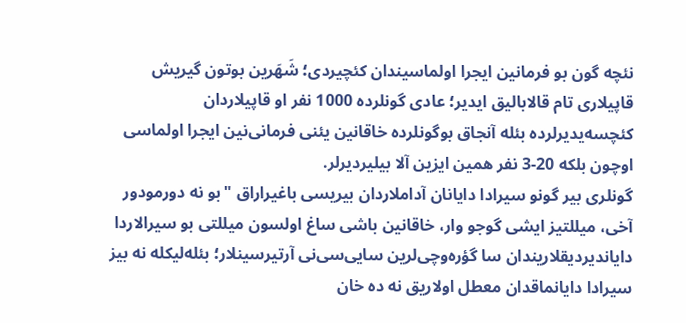نئچه گون بو فرمانین ایجرا اولماسیندان کئچیردی؛ شَهَرین بوتون گیریش قاپیلاری تام قالابالیق ایدیر؛ عادی گونلرده 1000 نفر او قاپیلاردان کئچسه‌یدیرلرده بئله آنجاق بوگونلرده خاقانین یئنی فرمانی‌نین ایجرا اولماسی اوچون بلکه 20-3 نفر همین ایزین آلا بیلیردیرلر.
گونلری بیر گونو سیرادا دایانان آداملاردان بیریسی باغیراراق "بو نه دورمودور آخی، میللتیز ایشی گوجو وار، خاقانین باشی ساغ اولسون میللتی بو سیرالاردا دایاندیردیقلاریندان سا گؤره‌وچی‌لرین سایی‌سی‌نی آرتیرسینلار؛ بئله‌لیکله نه بیز سیرادا دایانماقدان معطل اولاریق نه ‌ده خان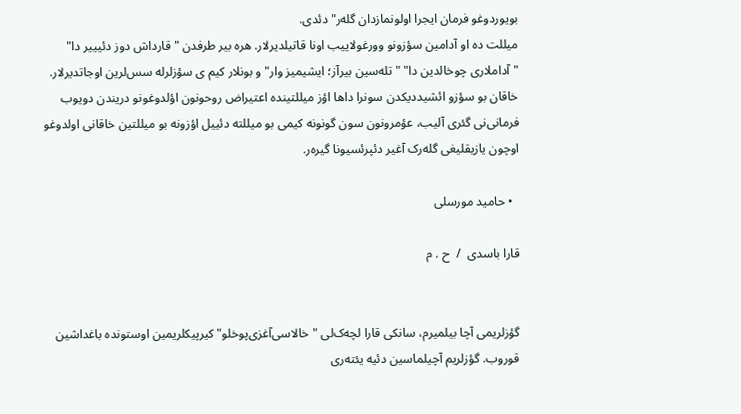بویوردوغو فرمان ایجرا اولونمازدان گله‌ر" دئدی.
میللت ده او آدامین سؤزونو وورغولاییب اونا قاتیلدیرلار. هره بیر طرفدن " قارداش دوز دئیییر دا" "آداملاری چوخالدین دا" " تله‌سین بیرآز؛ ایشیمیز وار" و بونلار کیم ی سؤزلرله سس‌لرین اوجاتدیرلار.
خاقان بو سؤزو ائشیددیکدن سونرا داها اؤز میللتینده اعتیراض روحونون اؤلدوغونو دریندن دویوب فرمانی‌نی گئری آلیب، عؤمرونون سون گونونه کیمی بو میللته دئییل اؤزونه بو میللتین خاقانی اولدوغو اوچون یازیقلیغی گله‌رک آغیر دئپرئسیونا گیره‌ر.

  • حامید مورسلی

قارا باسدی  /  ح . م


گؤزلریمی آچا بیلمیرم، سانکی قارا لچه‌ک‌لی "خالاسی‌آغزی‌پوخلو" کیرپیکلریمین اوستونده باغداشین قوروب. گؤزلریم آچیلماسین دئیه یئته‌ری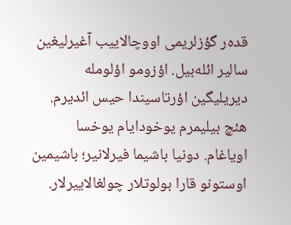قده‌ر گؤزلریمی اووچالاییب آغیرلیغین سالیر ائله‌بیل. اؤزومو اؤلومله دیریلیگین اؤرتاسیندا حیس ائدیرم. هئچ بیلیمرم یوخودایام یوخسا اویاغام. دونیا باشیما فیرلانیر؛ باشیمین اوستونو قارا بولوتلار چولغالاییرلار.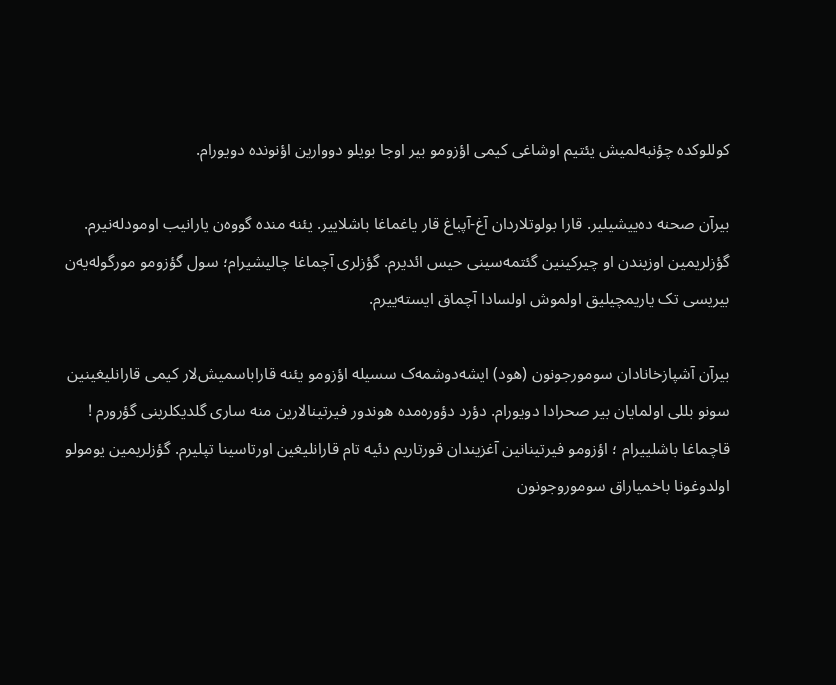کوللوکده چؤنبه‌لمیش یئتیم اوشاغی کیمی اؤزومو بیر اوجا بویلو دووارین اؤنونده دویورام.

بیرآن صحنه ده‌ییشیلیر. قارا بولوتلاردان آغ-آپباغ قار یاغماغا باشلاییر. یئنه منده گووه‌ن یارانیب اومودله‌نیرم. گؤزلریمین اوزیندن او چیرکینین گئتمه‌سینی حیس ائدیرم. گؤزلری آچماغا چالیشیرام؛ سول گؤزومو مورگوله‌یه‌ن بیریسی تک یاریمچیلیق اولموش اولسادا آچماق ایسته‌ییرم.

بیرآن آشپازخانادان سومورجونون (هود) ایشه‌دوشمه‌ک سسیله اؤزومو یئنه قاراباسمیش‌لار کیمی قارانلیغینین سونو بللی اولمایان بیر صحرادا دویورام. دؤرد دؤوره‌مده هوندور فیرتینالارین منه ساری گلدیکلرینی گؤرورم ! قاچماغا باشلییرام ؛ اؤزومو فیرتینانین آغزیندان قورتاریم دئیه تام قارانلیغین اورتاسینا تپلیرم. گؤزلریمین یومولو اولدوغونا باخمیاراق سوموروجونون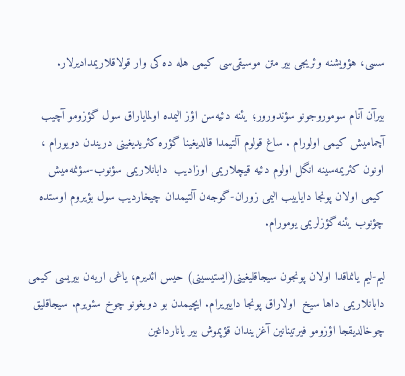سسی، هؤویشنه وئریجی بیر متن موسیقی‌سی کیمی هله ده کی وار قولاقلاریمدادیرلار.

بیرآن آنام سوموروجونو سؤندورور؛ یئنه دئیه‌سن اؤز الیمده اولمایاراق سول گؤزومو آچیب آچمامیش کیمی اولورام . ساغ قولوم آلتیمدا قالدیغینا گؤره کئریدیغینی دریندن دویورام ، اونون کئریمه‌سینه انگل اولوم دئیه قیچلاریمی اوزادیب  دابانلاریمی سؤنوب-سؤنمه‌میش کیمی اولان پونجا دایاییب الیمی زوران-گوجه‌ن آلتیمدان چیخاردیب سول بؤیروم اوستده چؤنوب یئنه گؤزلریمی یومورام.

لیم-لیم یانماقدا اولان پونجون سیجاقلیغینی(ایستیسینی) حیس ائدیرم، یاغی اریه‌ن بیریسی کیمی دابانلاریمی داها سیخ  اولاراق پونجا داییریرام. ایچیمدن بو دویغونو چوخ سئویرم. سیجاقلیق چوخالدیقجا اؤزومو فیرتینانین آغزیندان قؤپموش بیر یانار‌داغین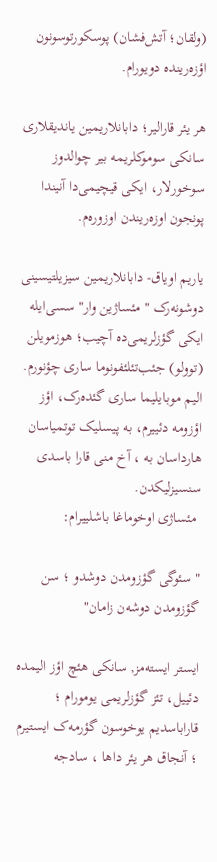(ولقان؛ آتش‌فشان) پوسکورتوسونون اؤزه‌رینده دویورام.

هر یئر قارالیر؛ دابانلاریمین یاندیقلاری سانکی سوموکلریمه بیر چوالدوز سوخورلار، ایکی قیچیمی‌دا آنیندا پونجون اوزه‌ریندن اوزوره‌م.

یاریم اویاق- دابانلاریمین سیزیلتیسینی دوشونه‌رک " مئساژین وار" سسی‌ایله ایکی گؤزلریمی‌ده آچیب؛ هوزمویلن (توولو) جئب‌تئلئفونوما ساری چؤنورم. الیم موبایلیما ساری گئده‌رک، اؤز اؤزومه دئییرم، به پیسلیک توتمیاسان هارداسان به ، آخ منی قارا باسدی سنسیزلیکدن.
 مئساژی اوخوماغا باشلییرام:

" سئوگی گؤزومدن دوشدو ؛ سن گؤزومدن دوشه‌ن زامان"

ایستر ایسته‌مز, سانکی هئچ اؤز الیمده دئییل، تئز گؤزلریمی یومورام ؛ قاراباسدیم یوخوسون گؤرمه‌ک ایستیرم ؛ آنجاق هر یئر داها ، سادجه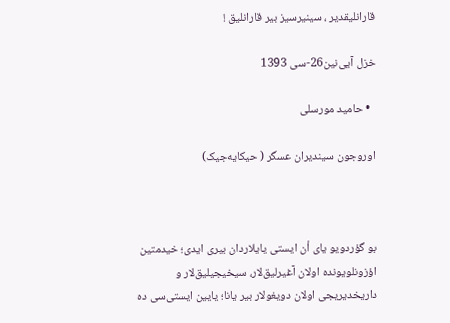قارانلیقدیر ، سینیرسیز بیر قارانلیق !

خزل آیی‌نین26-سی 1393

  • حامید مورسلی

اوروجون سیندیران عسگر ( حیکایه‌جیک)



بو گؤردویو یای أن ایستی یایلاردان بیری ایدی؛ خیدمتین اؤزونلویونده اولان آغیرلیق‌لار، سیخیجیلیق‌لار و داریخدیریجی اولان دویغولار بیر یانا؛ یایین ایستی‌سی ده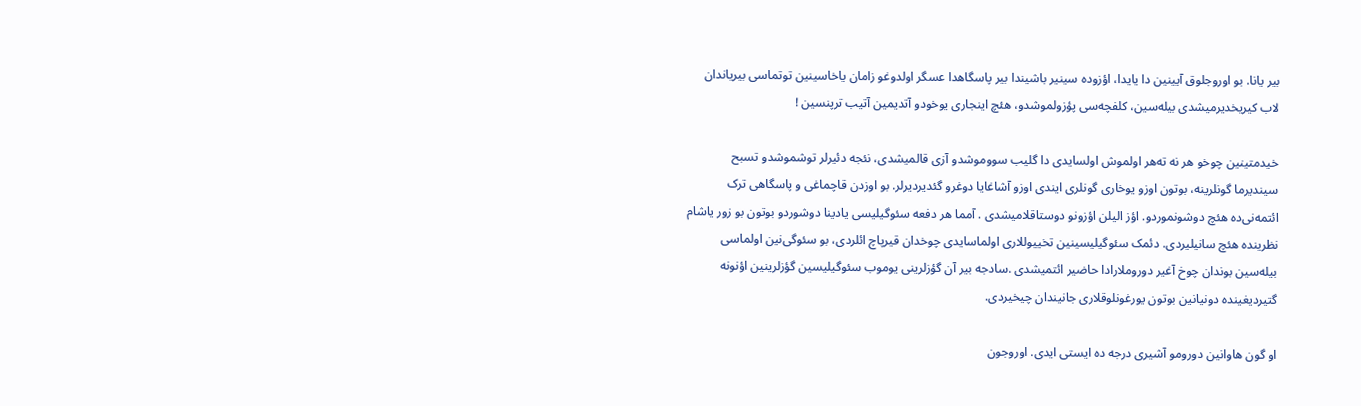بیر یانا. بو اوروجلوق آیینین دا یایدا، اؤزوده سینیر باشیندا بیر پاسگاهدا عسگر اولدوغو زامان یاخاسینین توتماسی بیریاندان لاب کیریخدیرمیشدی بیله‌سین، کلفچه‌سی پؤزولموشدو، هئچ اینجاری یوخودو آتدیمین آتیب ترپنسین !

خیدمتینین چوخو هر نه ته‌هر اولموش اولسایدی دا گلیب سووموشدو آزی قالمیشدی، نئجه دئیرلر توشموشدو تسبح سیندیرما گونلرینه، بوتون اوزو یوخاری گونلری ایندی اوزو آشاغایا دوغرو گئدیردیرلر. بو اوزدن قاچماغی و پاسگاهی ترک ائتمه‌نی‌ده هئچ دوشونموردو. اؤز الیلن اؤزونو دوستاقلامیشدی . آمما هر دفعه سئوگیلیسی یادینا دوشوردو بوتون بو زور یاشام نظرینده هئچ سانیلیردی. دئمک سئوگیلیسینین تخییوللاری اولماسایدی چوخدان قیرپاچ ائلردی، بو سئوگی‌نین اولماسی بیله‌سین بوندان چوخ آغیر دوروملارادا حاضیر ائتمیشدی .سادجه بیر آن گؤزلرینی یوموب سئوگیلیسین گؤزلرینین اؤنونه گتیردیغینده دونیانین بوتون یورغونلوقلاری جانیندان چیخیردی.

او گون هاوانین دورومو آشیری درجه ‌ده ایستی ایدی. اوروجون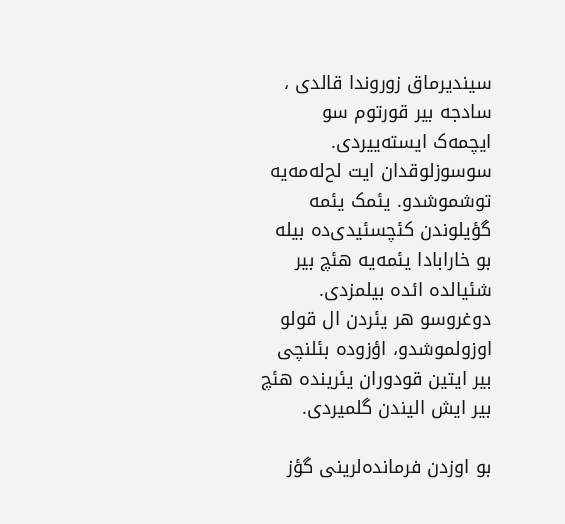سیندیرماق زوروندا قالدی ، سادجه بیر قورتوم سو ایچمه‌ک ایسته‌ییردی. سوسوزلوقدان ایت لح‌له‌مه‌یه توشموشدو. یئمک یئمه گؤیلوندن کئچسئیدی‌ده بیله بو خارابادا یئمه‌یه هئچ بیر شئیالده ائده بیلمزدی. دوغروسو هر یئردن ال قولو اوزولموشدو، اؤزوده بئلنچی بیر ایتین قودوران یئرینده هئچ بیر ایش الیندن گلمیردی.

بو اوزدن فرمانده‌لرینی گؤز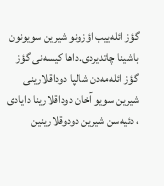گؤز ائله‌ییب اؤزونو شیرین سویونون باشینا چاتدیردی.داها کیسه‌نی گؤز گؤز ائله‌مه‌دن شالپا دوداقلارینی شیرین سویو آخان دوداقلارینا دایادی ، دئیه‌سن شیرین دودوقلارینین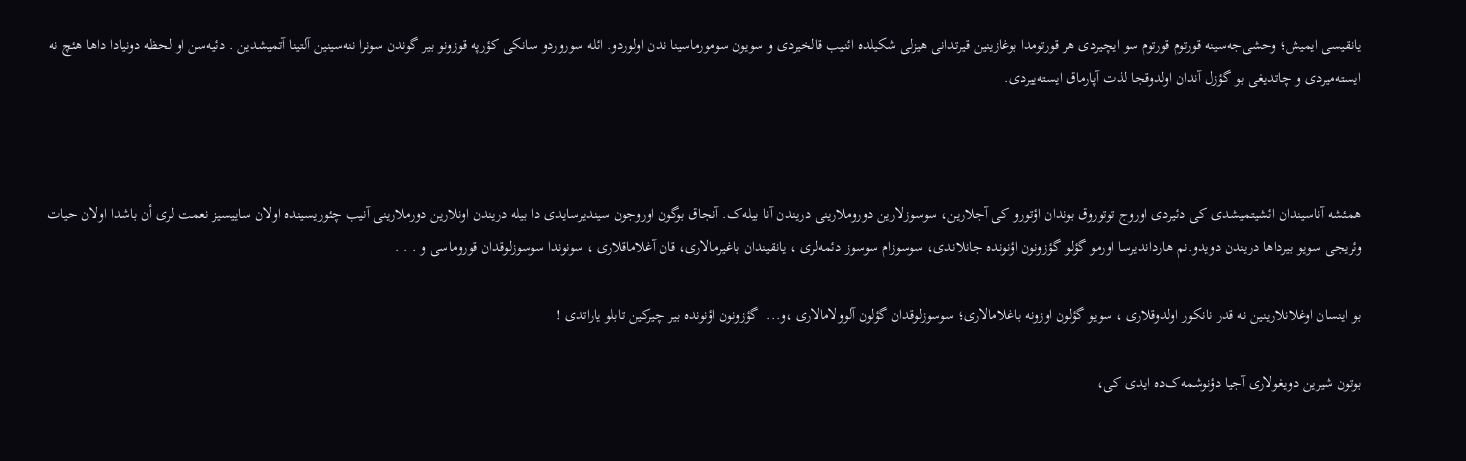یانقیسی ایمیش؛ وحشی‌جه‌سینه قورتوم قورتوم سو ایچیردی هر قورتومدا بوغازینین قیرتدانی هیزلی شکیلده ائنیب قالخیردی و سویون سومورماسینا ندن اولوردو. ائله سوروردو سانکی کؤرپه قوزونو بیر گوندن سونرا ننه‌سینین آلتینا آتمیشدین . دئیه‌سن او لحظه دونیادا داها هئچ نه ایسته‌میردی و چاتدیغی بو گؤزل آندان اولدوقجا لذت آپارماق ایسته‌ییردی.



همئشه آناسیندان ائشیتمیشدی کی دئیردی اوروج توتوروق بوندان اؤتورو کی آجلارین، سوسوزلارین دوروملارینی دریندن آنا بیله‌ک. آنجاق بوگون اوروجون سیندیرسایدی دا بیله دریندن اونلارین دورملارینی آنیب چئوریسینده اولان ساییسیز نعمت لری أن باشدا اولان حیات وئریجی سویو بیرداها دریندن دویدو.نم هارداندیرسا اورمو گؤلو گؤزونون اؤنونده جانلاندی، سوسوزام سوسوز دئمه‌لری ، یانقیندان باغیرمالاری، قان آغلاماقلاری ، سونوندا سوسوزلوقدان قوروماسی و . . .

بو اینسان اوغلانلارینین نه قدر نانکور اولدوقلاری ، سویو گؤلون اوزونه باغلامالاری؛ سوسوزلوقدان گؤلون آلوولامالاری ،و...  گؤزونون اؤنونده بیر چیرکین تابلو یاراتدی !

بوتون شیرین دویغولاری آجیا دؤنوشمه‌ک‌ده ایدی کی،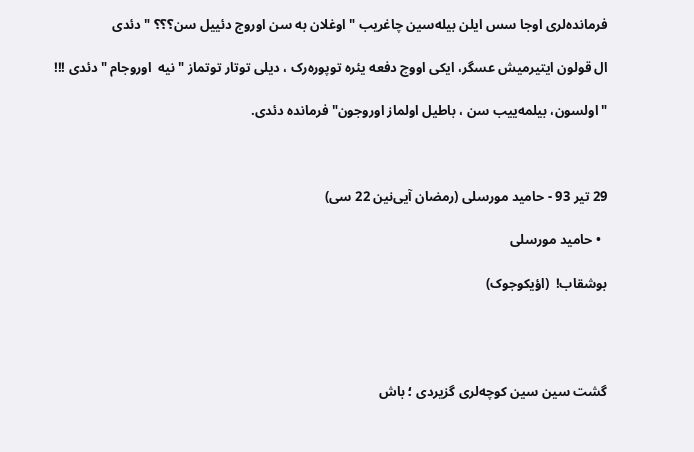فرمانده‌لری اوجا سس ایلن بیله‌سین چاغریب " اوغلان به سن اوروج دئییل سن؟؟؟ " دئدی

ال قولون ایتیرمیش عسگر، ایکی اووچ دفعه یئره توپوره‌رک ، دیلی توتار توتماز " نیه  اوروجام " دئدی !!!

"اولسون، بیلمه‌ییب سن ، باطیل اولماز اوروجون" فرمانده دئدی.



29 تیر 93 - حامید مورسلی (رمضان آیی‌نین 22 سی)

  • حامید مورسلی

بوشقاب!  (اؤیکوجوک)




گشت سین سین کوچه‌لری گزیردی ؛ باش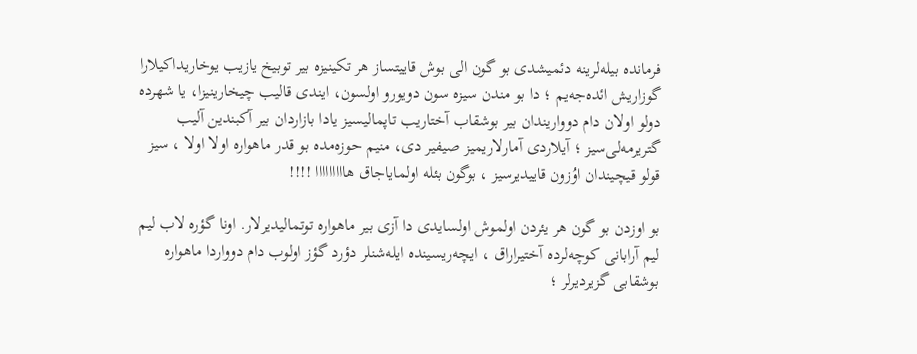فرمانده بیله‌لرینه دئمیشدی بو گون الی بوش قاییتساز هر تکینیزه بیر توبیخ یازیب یوخاریداکیلارا گوزاریش ائده‌جه‌یم ؛ دا بو مندن سیزه سون دویورو اولسون، ایندی قالیب چیخارینیزا، یا شهرده دولو اولان دام دوواریندان بیر بوشقاب آختاریب تاپمالیسیز یادا بازاردان بیر آکبندین آلیب گتریرمه‌لی‌سیز ؛ آیلاردی آمارلاریمیز صیفیر دی، منیم حوزه‌مده بو قدر ماهواره اولا اولا ، سیز قولو قیچیندان اوُزون قاییدیرسیز ، بوگون بئله اولمایاجاق هااااااااا !!!!

بو اوزدن بو گون هر یئردن اولموش اولسایدی دا آزی بیر ماهواره توتمالیدیرلار. اونا گؤره لاب لیم لیم آرابانی کوچه‌لرده آختیراراق ، ایچه‌ریسینده ایله‌شنلر دؤرد گؤز اولوب دام دوواردا ماهواره بوشقابی گزیردیرلر ؛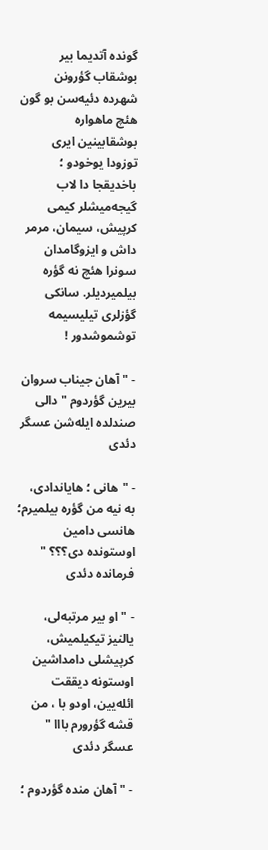گونده آتدیما بیر بوشقاب گؤرونن شهرده دئیه‌سن بو گون هئچ ماهواره بوشقابینین ایری توزودا یوخودو ؛ باخدیقجا دا لاب گیجه‌میشلر کیمی کرپیش، سیمان، مرمر داش و ایزوگامدان سونرا هئچ نه گؤره بیلمیردیلر. سانکی گؤزلری تیلیسیمه توشموشدور !

- " آهان جیناب سروان بیرین گؤردوم " دالی صندلده ایله‌شن عسگر دئدی

- "هانی ؛ هایاندادی، به نیه من گؤره بیلمیرم؛ هانسی دامین اوستونده دی؟؟؟ " فرمانده دئدی

- " او بیر مرتبه‌لی، یالنیز تیکیلمیش، کرپیشلی دامداشین اوستونه دیققت ائله‌یین، اودو با ، من قشه گؤرورم بااا "  عسگر دئدی

- " آهان منده گؤردوم ؛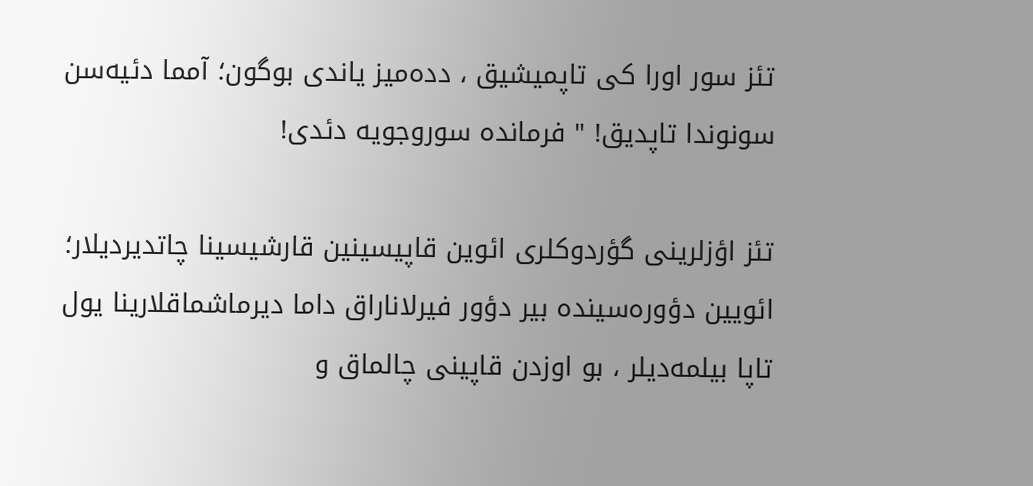تئز سور اورا کی تاپمیشیق ، دده‌میز یاندی بوگون؛ آمما دئیه‌سن سونوندا تاپدیق! " فرمانده سوروجویه دئدی!

تئز اؤزلرینی گؤردوکلری ائوین قاپیسینین قارشیسینا چاتدیردیلار؛ ائویین دؤوره‌‌سینده بیر دؤور فیرلاناراق داما دیرماشماقلارینا یول تاپا بیلمه‌دیلر ، بو اوزدن قاپینی چالماق و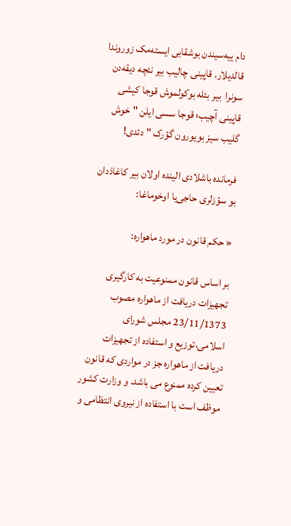دام ییه‌سیندن بوشقابی ایسته‌‌مک زوروندا قالدیلار. قاپینی چالیب بیر نئچه دیقه‌دن سونرا  بیر بئله بوکولموش قوجا کیشی قاپینی آچیب؛ قوجا سسی ایلن " خوش گلیب سیز بویورون گؤرک " دئدی!

فرمانده باشلادی الینده اولان بیر کاغاذدان بو سؤزلری حاجی‌یا اوخوماغا:

« حکم قانون در مورد ماهواره:

بر اساس قانون ممنوعیت به کارگیری تجهیزات دریافت از ماهواره مصوب 23/11/1373 مجلس شورای اسلامی،توزیع و استفاده از تجهیزات دریافت از ماهواره جز در مواردی که قانون تعیین کرده ممنوع می باشد. و وزارت کشور موظف است با استفاده از نیروی انتظامی و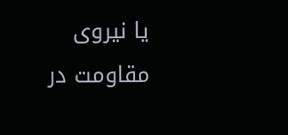یا نیروی مقاومت در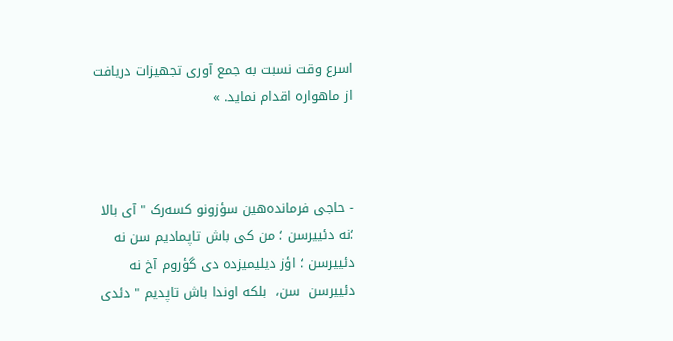اسرع وقت نسبت به جمع آوری تجهیزات دریافت از ماهواره اقدام نماید. »



- حاجی فرمانده‌هین سؤزونو کسه‌رک " آی بالا ؛نه دئییرسن ؛ من کی باش تاپمادیم سن نه دئییرسن ؛ اؤز دیلیمیزده دی گؤروم آخ نه دئییرسن  سن،  بلکه اوندا باش تاپدیم " دئدی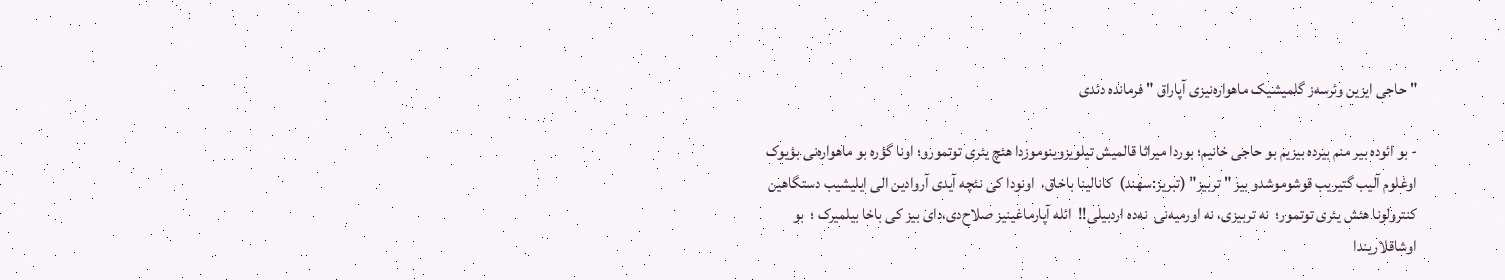" حاجی ایزین وئرسه‌ز گلمیشیک ماهواره‌نیزی آپاراق " فرمانده دئدی

- بو ائوده بیر منم بیرده بیزیم بو حاجی خانیم؛ بوردا میراثا قالمیش تیلویزوینوموزدا هئچ یئری توتمورو؛ اونا گؤره بو ماهواره‌نی بؤیوک اوغلوم آلیب گتیریب قوشوموشدو بیز " تربیز" (تبریز:سهند)  کانالینا باخاق،  اونودا کی نئچه آیدی آروادین الی ایلیشیب دستگاهین کنترولونا هئش یئری توتمور؛  نه تربیزی، نه اورمیه‌نی  نه‌ده اردبیلی!!  ائله آپارماغینیز صلاح‌دی،دای بیز کی باخا بیلمیرک ؛  بو اوشاقلاریندا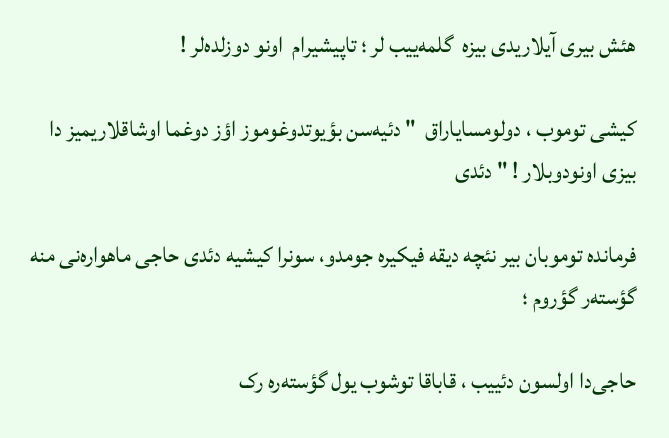هئش بیری آیلاریدی بیزه  گلمه‌ییب لر ؛ تاپیشیرام  اونو دوزلده‌لر !

کیشی توموب ، دولومسایاراق  " دئیه‌سن بؤیوتدوغوموز اؤز دوغما اوشاقلاریمیز دا بیزی اونودوبلار ! " دئدی

فرمانده توموبان بیر نئچه دیقه فیکیره جومدو، سونرا کیشیه دئدی حاجی ماهواره‌نی منه گؤسته‌ر گؤروم ؛

حاجی‌دا اولسون دئییب ، قاباقا توشوب یول گؤسته‌ره رک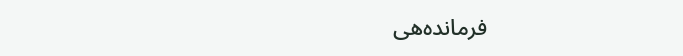فرمانده‌هی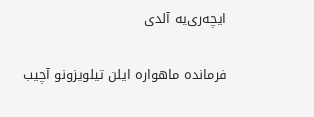ایچه‌ری‌یه آلدی

فرمانده ماهواره‌ ایلن تیلویزونو آچیب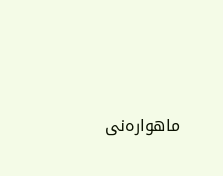ماهواره‌نی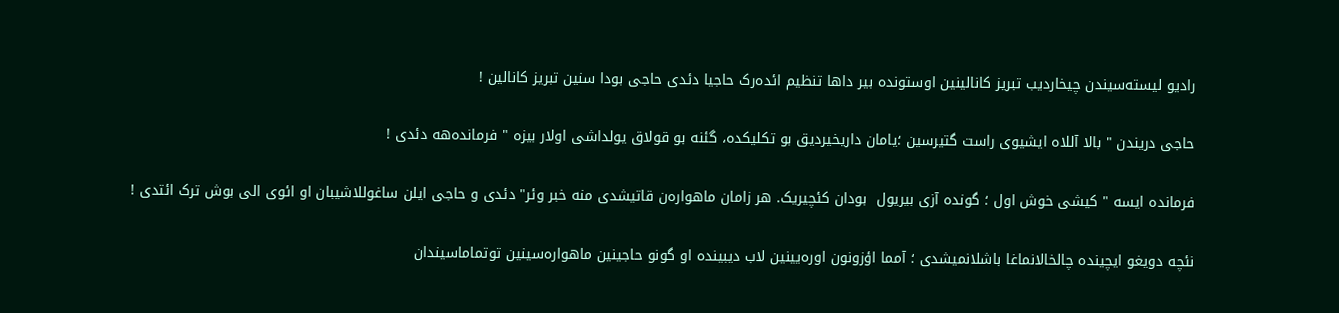رادیو لیسته‌سیندن چیخاردیب تبریز کانالینین اوستونده بیر داها تنظیم ائده‌رک حاجیا دئدی حاجی بودا سنین تبریز کانالین !

حاجی دریندن " بالا آللاه ایشیوی راست گتیرسین ؛یامان داریخیردیق بو تکلیکده، گئنه بو قولاق یولداشی اولار بیزه " فرمانده‌هه دئدی !

فرمانده ایسه " کیشی خوش اول ؛ گونده آزی بیریول  بودان کئچیریک. هر زامان ماهواره‌ن قاتیشدی منه خبر وئر" دئدی و حاجی ایلن ساغوللاشیبان او ائوی الی بوش ترک ائتدی !

نئچه دویغو ایچینده چالخالانماغا باشلانمیشدی ؛ آمما اؤزونون اوره‌یینین لاب دیبینده او گونو حاجینین ماهواره‌سینین توتماماسیندان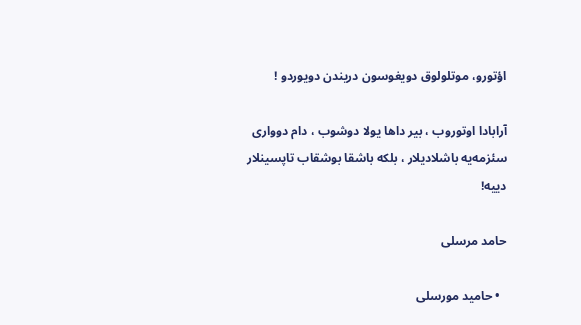اؤتورو، موتلولوق دویغوسون دریندن دویوردو !

آرابادا اوتوروب ، بیر داها یولا دوشوب ، دام دوواری سئزمه‌یه باشلادیلار ، بلکه باشقا بوشقاب تاپسینلار دییه!

حامد مرسلی

  • حامید مورسلی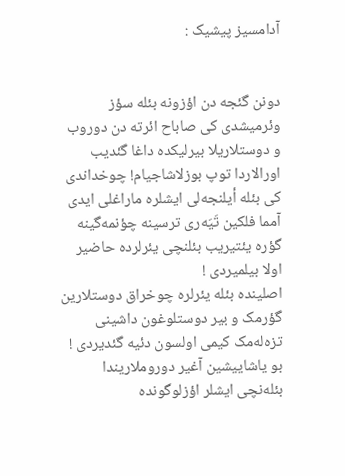آدامسیز پیشیک :


دونن گئجه دن اؤزونه بئله سؤز وئرمیشدی کی صاباح ائرته دن دوروب و دوستلاریلا بیرلیکده داغا گئدیب اورالاردا توپ بوزلاشاجیام! چوخداندی کی بئله أیلنجه‌لی ایشلره ماراغلی ایدی آمما فلکین تَیَه‌ری ترسینه چؤنمه‌گینه گؤره یئتیریب بئلنچی یئرلرده حاضیر اولا بیلمیردی !
اصلینده بئله یئرلره چوخراق دوستلارین گؤرمک و بیر دوستلوغون داشینی تزه‌له‌مک کیمی اولسون دئیه گئدیردی ! بو یاشاییشین آغیر دوروملاریندا بئله‌نچی ایشلر اؤزلوگونده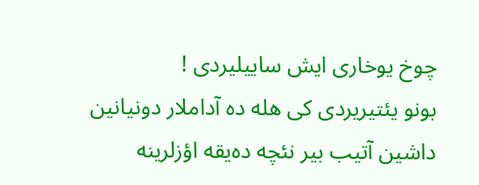چوخ یوخاری ایش ساییلیردی !
بونو یئتیریردی کی هله ده آداملار دونیانین داشین آتیب بیر نئچه ده‌یقه اؤزلرینه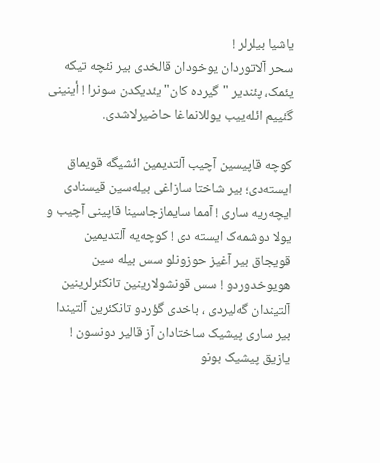یاشیا بیلرلر !
سحر آلاتوردان یوخودان قالخدی بیر نئچه تیکه یئمک، پئندیر "گیرده کان" یئدیکدن سونرا ! أینینی گئییم ائله‌ییب یوللانماغا حاضیرلاشدی.

کوچه‌ قاپیسین آچیب آلتدیمین ائشیگه قویماق ایسته‌دی؛ بیر شاختا سازاغی بیله‌سین قیسنادی ایچه‌ریه ساری ! آمما سایمازجاسینا قاپینی آچیب و یولا دوشمه‌ک ایسته دی ! کوچه‌یه آلتدیمین قویجاق بیر آغیز حوزونلو سس بیله سین هویوخدوردو ! سس قونشولارینین تانکئرلرینین آلتیندان گه‌لیردی ، باخدی گؤردو تانکئرین آلتیندا بیر ساری پیشیک ساختادان آز قالیر دونسون ! یازیق پیشیک بونو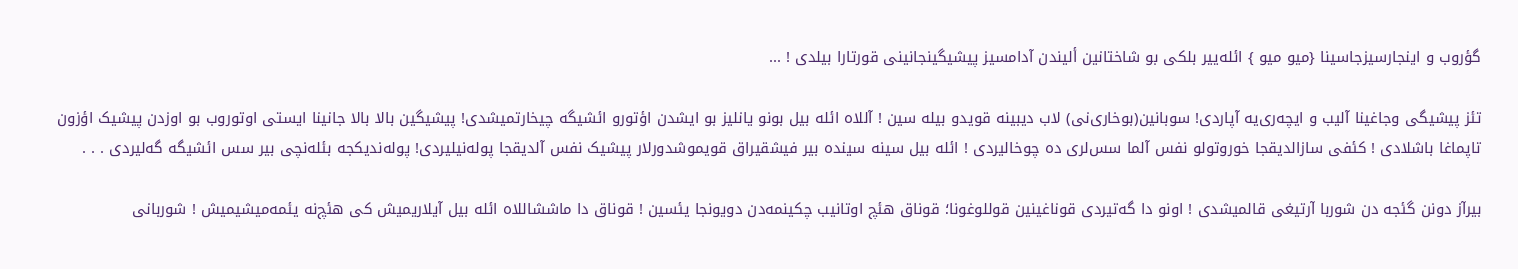گؤروب و اینجارسیزجاسینا {میو میو } ائله‌ییر بلکی بو شاختانین ألیندن آدامسیز پیشیگینجانینی قورتارا بیلدی ! ...

تئز پیشیگی وجاغینا آلیب و ایچه‌ری‌یه آپاردی! سوبانین(بوخاری‌نی) لاب دیبینه قویدو بیله سین ! آللاه ائله بیل بونو یانلیز بو ایشدن اؤتورو ائشیگه چیخارتمیشدی! پیشیگین بالا بالا جانینا ایستی اوتوروب بو اوزدن پیشیک اؤزون تاپماغا باشلادی ! کئفی سازالدیقجا خوروتولو نفس آلما سس‌لری ده چوخالیردی ! ائله بیل سینه سینده بیر فیشقیراق قویموشدورلار پیشیک نفس آلدیقجا پوله‌نیلیردی! پوله‌ندیکجه بئله‌نچی بیر سس ائشیگه گه‌لیردی . . .

بیرآز دونن گئجه دن شوربا آرتیغی قالمیشدی ! اونو دا گه‌تیردی قوناغینین قوللوغونا؛ قوناق هئچ اوتانیب چکینمه‌دن دویونجا یئسین ! قوناق دا ماششاللاه ائله بیل آیلاریمیش کی هئچ‌نه یئمه‌میشیمیش ! شوربانی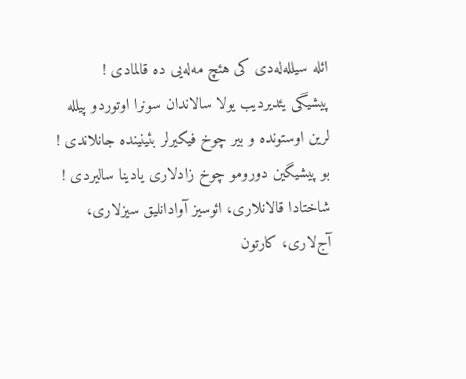ائله سیلله‌له‌دی کی هئچ مه‌له‌یی ده قالمادی !
پیشیگی یئدیردیب یولا سالاندان سونرا اوتوردو پیلله لرین اوستونده و بیر چوخ فیکیرلر بئینینده جانلاندی ! بو پیشیگین دورومو چوخ زادلاری یادینا سالیردی !
شاختادا قالانلاری، ائوسیز آوادانلیق سیزلاری، آج‌لاری، کارتون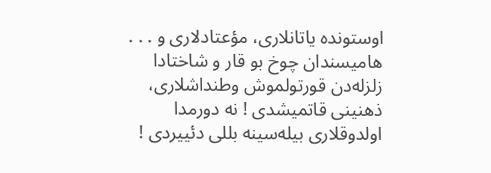اوستونده یاتانلاری، مؤعتادلاری و . . .
هامیسندان چوخ بو قار و شاختادا زلزله‌دن قورتولموش وطنداشلاری، ذهنینی قاتمیشدی ! نه دورمدا اولدوقلاری بیله‌سینه بللی دئییردی !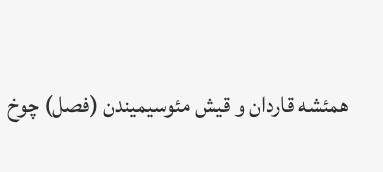همئشه قاردان و قیش مئوسیمیندن (فصل) چوخ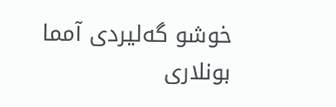خوشو گه‌لیردی آمما بونلاری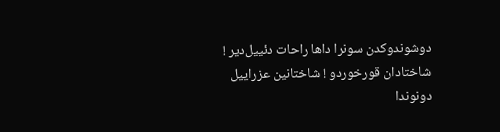دوشوندوکدن سونرا داها راحات دئییل‌دیر ! شاختادان قورخوردو ! شاختانین عزراییل دونوندا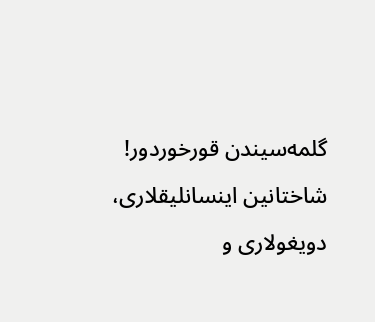گلمه‌سیندن قورخوردور! شاختانین اینسانلیقلاری، دویغولاری و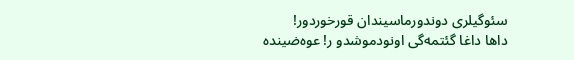سئوگیلری دوندورماسیندان قورخوردور!
داها داغا گئتمه‌گی اونودموشدو ر! عوه‌ضینده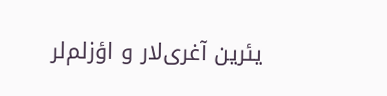یئرین آغری‌لار و اؤزلم‌لر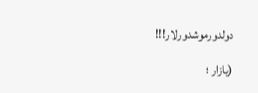دولدورموشدورلار!!!

(یازار ؛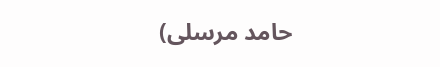حامد مرسلی)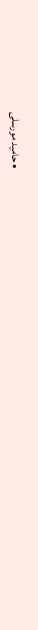• حامید مورسلی